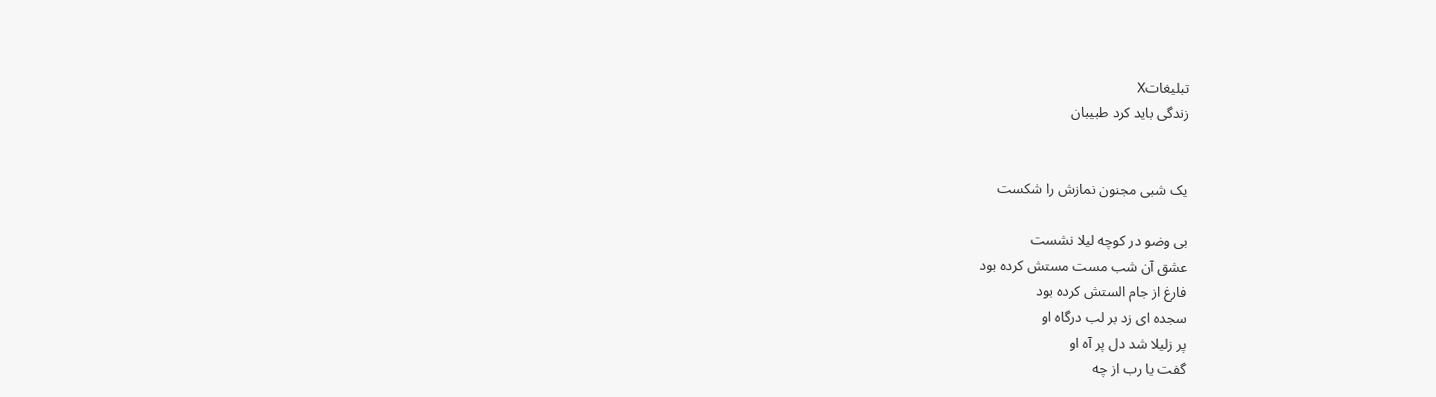تبليغاتX
زندگی باید کرد طبیبان


یک شبی مجنون نمازش را شکست

بی وضو در کوچه لیلا نشست
عشق آن شب مست مستش کرده بود
فارغ از جام الستش کرده بود
سجده ای زد بر لب درگاه او
پر زلیلا شد دل پر آه او
گفت یا رب از چه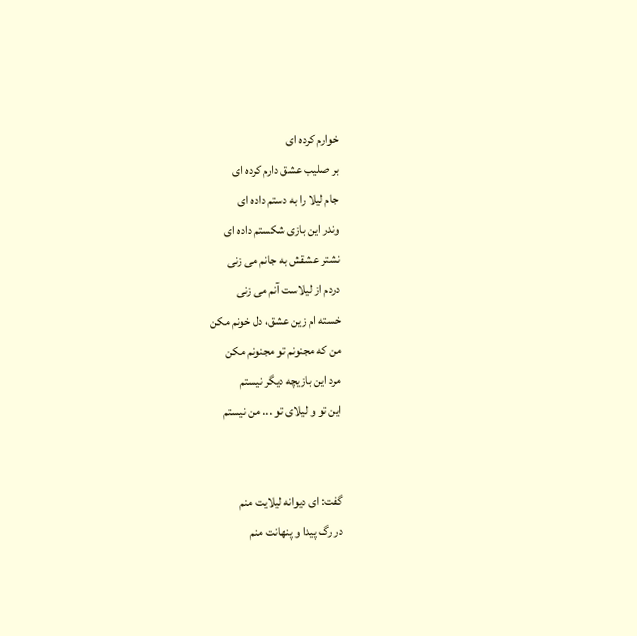خوارم کرده ای
بر صلیب عشق دارم کرده ای
جام لیلا را به دستم داده ای
وندر این بازی شکستم داده ای
نشتر عشقش به جانم می زنی
دردم از لیلاست آنم می زنی
خسته ام زین عشق، دل خونم مکن
من که مجنونم تو مجنونم مکن
مرد این بازیچه دیگر نیستم
این تو و لیلای تو ... من نیستم


گفت: ای دیوانه لیلایت منم
در رگ پیدا و پنهانت منم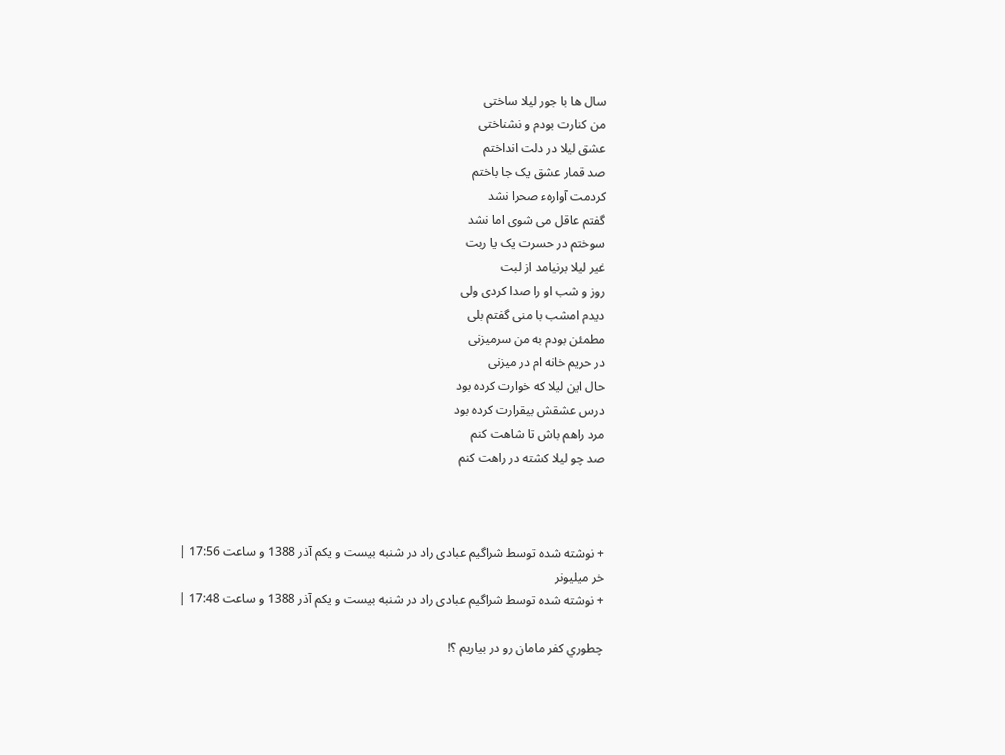سال ها با جور لیلا ساختی
من کنارت بودم و نشناختی
عشق لیلا در دلت انداختم
صد قمار عشق یک جا باختم
کردمت آوارهء صحرا نشد
گفتم عاقل می شوی اما نشد
سوختم در حسرت یک یا ربت
غیر لیلا برنیامد از لبت
روز و شب او را صدا کردی ولی
دیدم امشب با منی گفتم بلی
مطمئن بودم به من سرمیزنی
در حریم خانه ام در میزنی
حال این لیلا که خوارت کرده بود
درس عشقش بیقرارت کرده بود
مرد راهم باش تا شاهت کنم
صد چو لیلا کشته در راهت کنم



+ نوشته شده توسط شراگیم عبادی راد در شنبه بیست و یکم آذر 1388 و ساعت 17:56 |
خر میلیونر
+ نوشته شده توسط شراگیم عبادی راد در شنبه بیست و یکم آذر 1388 و ساعت 17:48 |

چطوري كفر مامان رو در بياريم ؟!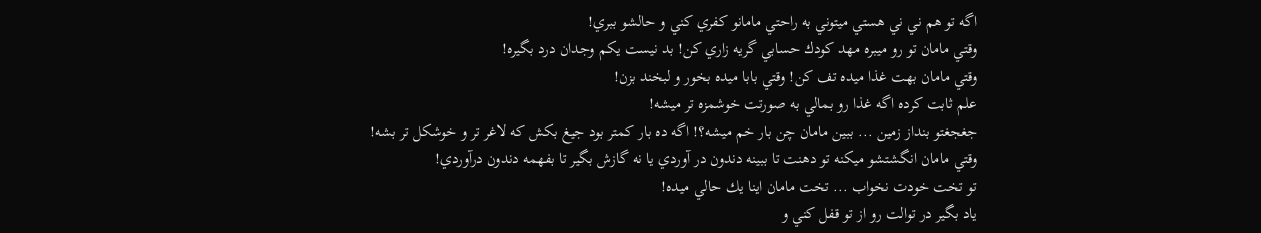اگه تو هم ني ني هستي ميتوني به راحتي مامانو كفري كني و حالشو ببري!
وقتي مامان تو رو ميبره مهد كودك حسابي گريه زاري كن! بد نيست يكم وجدان درد بگيره!
وقتي مامان بهت غذا ميده تف كن! وقتي بابا ميده بخور و لبخند بزن!
علم ثابت كرده اگه غذا رو بمالي به صورتت خوشمزه تر ميشه!
جغجغتو بنداز زمين ... ببين مامان چن بار خم ميشه؟! اگه ده بار كمتر بود جيغ بكش كه لاغر تر و خوشكل تر بشه!
وقتي مامان انگشتشو ميكنه تو دهنت تا ببينه دندون در آوردي يا نه گازش بگير تا بفهمه دندون درآوردي!
تو تخت خودت نخواب ... تخت مامان اينا يك حالي ميده!
ياد بگير در توالت رو از تو قفل كني و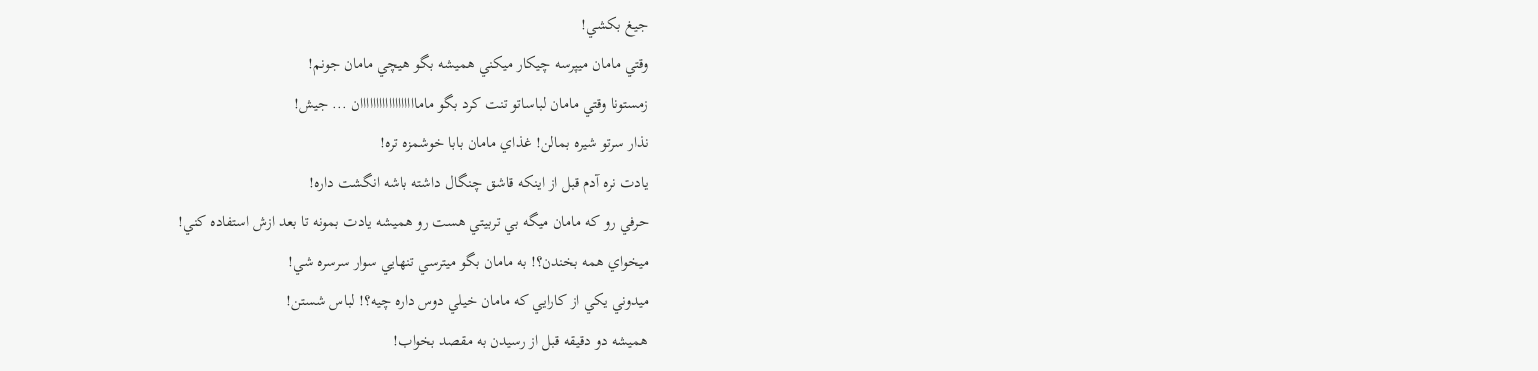جيغ بكشي!
وقتي مامان ميپرسه چيكار ميكني هميشه بگو هيچي مامان جونم!
زمستونا وقتي مامان لباساتو تنت كرد بگو ماماااااااااااااااااان ... جيش!
نذار سرتو شيره بمالن! غذاي مامان بابا خوشمزه تره!
يادت نره آدم قبل از اينكه قاشق چنگال داشته باشه انگشت داره!
حرفي رو كه مامان ميگه بي تربيتي هست رو هميشه يادت بمونه تا بعد ازش استفاده كني!
ميخواي همه بخندن؟! به مامان بگو ميترسي تنهايي سوار سرسره شي!
ميدوني يكي از كارايي كه مامان خيلي دوس داره چيه؟! لباس شستن!
هميشه دو دقيقه قبل از رسيدن به مقصد بخواب!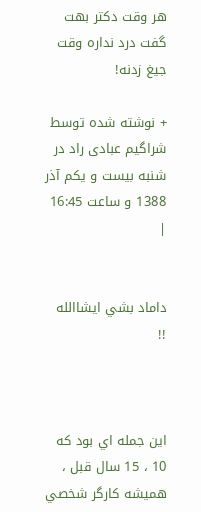هر وقت دكتر بهت گفت درد نداره وقت جيغ زدنه!

+ نوشته شده توسط شراگیم عبادی راد در شنبه بیست و یکم آذر 1388 و ساعت 16:45 |


داماد بشي ايشاالله !!



اين جمله اي بود كه  10 ، 15 سال قبل ، هميشه كارگر شخصي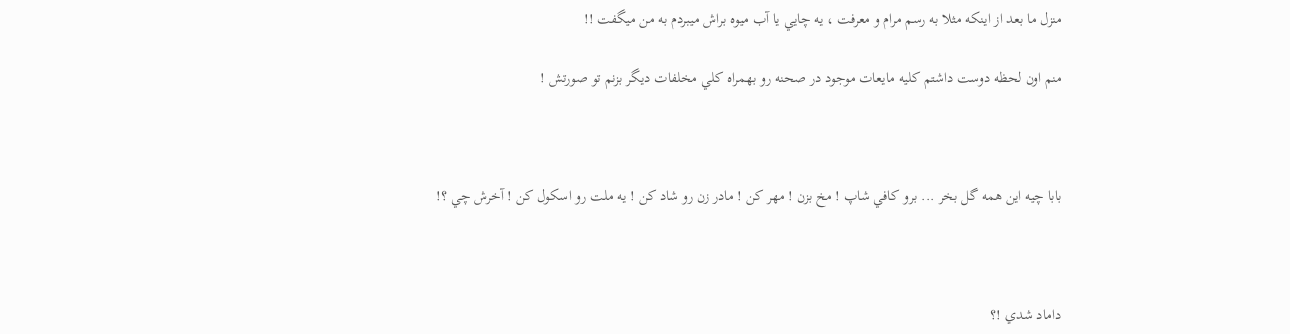منزل ما بعد از اينكه مثلا به رسم مرام و معرفت ، يه چايي يا آب ميوه براش ميبردم به من ميگفت !!

منم اون لحظه دوست داشتم كليه مايعات موجود در صحنه رو بهمراه كلي مخلفات ديگر بزنم تو صورتش !



بابا چيه اين همه گل بخر ... برو كافي شاپ ! مخ بزن ! مهر كن ! مادر زن رو شاد كن ! يه ملت رو اسكول كن ! آخرش چي ؟!



داماد شدي !؟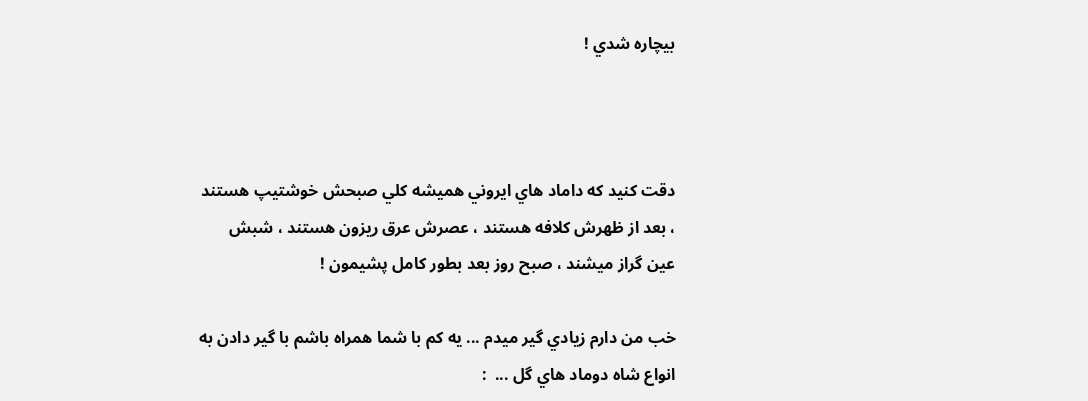بيچاره شدي !



دقت كنيد كه داماد هاي ايروني هميشه كلي صبحش خوشتيپ هستند ، بعد از ظهرش كلافه هستند ، عصرش عرق ريزون هستند ، شبش عين گراز ميشند ، صبح روز بعد بطور كامل پشيمون !

خب من دارم زيادي گير ميدم ... يه كم با شما همراه باشم با گير دادن به انواع شاه دوماد هاي گل ...  :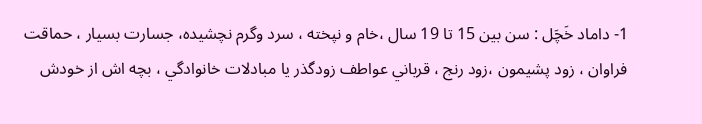1- داماد خَچَل : سن بين 15 تا 19 سال ،خام و نپخته ، سرد وگرم نچشيده، جسارت بسيار ، حماقت فراوان ، زود پشيمون ،زود رنج ، قرباني عواطف زودگذر يا مبادلات خانوادگي ، بچه اش از خودش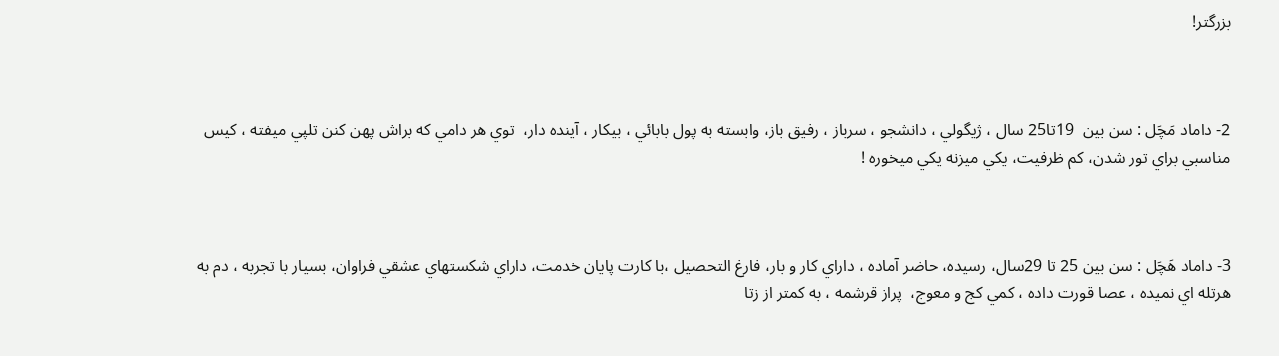بزرگتر!



2- داماد مَچَل : سن بين  19تا25 سال ، ژيگولي ، دانشجو ، سرباز ، رفيق باز، وابسته به پول بابائي ، بيکار ، آينده دار،  توي هر دامي که براش پهن کنن تلپي ميفته ، کيس مناسبي براي تور شدن، کم ظرفيت، يکي ميزنه يکي ميخوره !



3- داماد هَچَل : سن بين 25 تا 29سال، رسيده، حاضر آماده ، داراي کار و بار، فارغ التحصيل ،با کارت پايان خدمت، داراي شکستهاي عشقي فراوان، بسيار با تجربه ، دم به هرتله اي نميده ، عصا قورت داده ، کمي کج و معوج،  پراز قرشمه ، به کمتر از زتا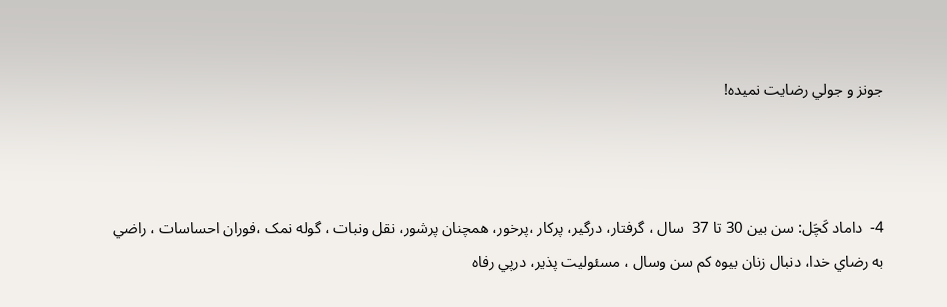جونز و جولي رضايت نميده!



4-  داماد کَچَل: سن بين 30 تا 37  سال ، گرفتار، درگير، پرکار ،پرخور، همچنان پرشور، نقل ونبات ، گوله نمک ،فوران احساسات ، راضي به رضاي خدا، دنبال زنان بيوه کم سن وسال ، مسئوليت پذير، درپي رفاه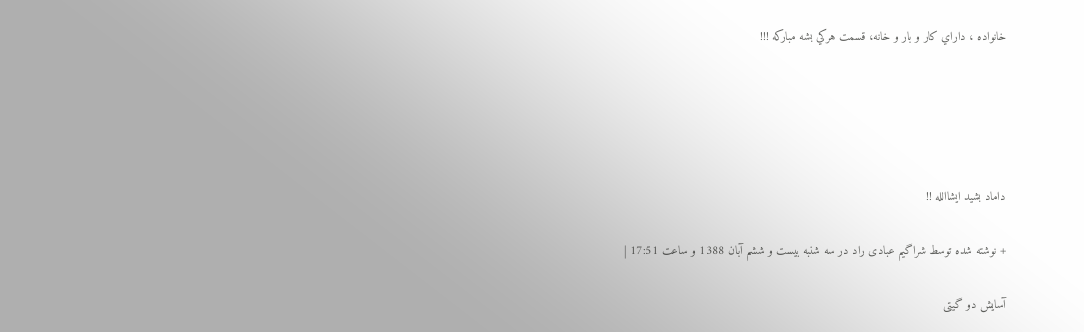خانواده ، داراي کار و بار و خانه، قسمت هرکي بشه مبارکه !!!





داماد بشيد ايشاالله !!

+ نوشته شده توسط شراگیم عبادی راد در سه شنبه بیست و ششم آبان 1388 و ساعت 17:51 |

آسايش دو گيتی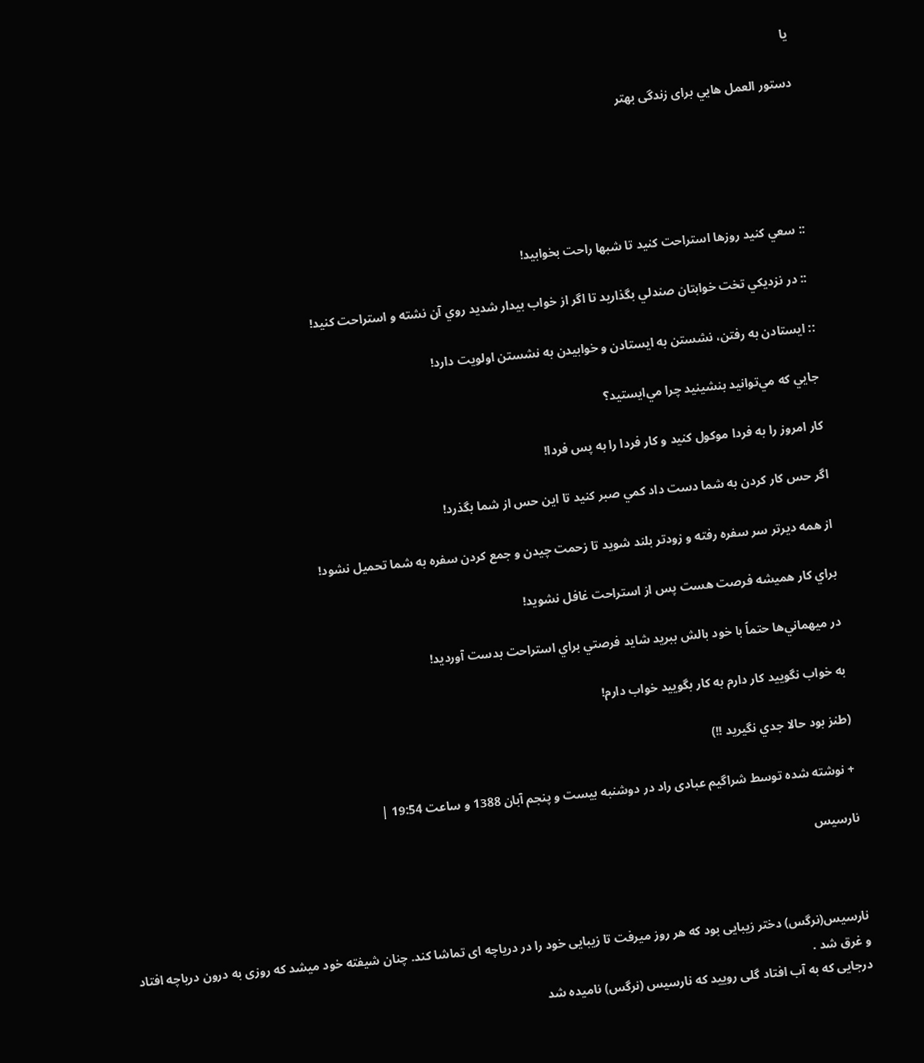يا

دستور العمل هايي برای زندگی بهتر





:: سعي كنيد روزها استراحت كنيد تا شبها راحت بخوابيد!

 :: در نزديكي تخت خوابتان صندلي بگذاريد تا اگر از خواب بيدار شديد روي آن نشته و استراحت كنيد!

:: ايستادن به رفتن، نشستن به ايستادن و خوابيدن به نشستن اولويت دارد!

جايي كه مي‌توانيد بنشينيد چرا مي‌ايستيد؟

كار امروز را به فردا موكول كنيد و كار فردا را به پس فردا!

اگر حس كار كردن به شما دست داد كمي صبر كنيد تا اين حس از شما بگذرد!

از همه ديرتر سر سفره رفته و زودتر بلند شويد تا زحمت چيدن و جمع كردن سفره به شما تحميل نشود!

براي كار هميشه فرصت هست پس از استراحت غافل نشويد!

در ميهماني‌ها حتماً با خود بالش ببريد شايد فرصتي براي استراحت بدست آورديد!

به خواب نگوييد كار دارم به كار بگوييد خواب دارم!

(طنز بود حالا جدي نگيريد !!)

+ نوشته شده توسط شراگیم عبادی راد در دوشنبه بیست و پنجم آبان 1388 و ساعت 19:54 |

نارسیس



نارسیس(نرگس) دختر زیبایی بود که هر روز میرفت تا زیبایی خود را در دریاچه ای تماشا کند. چنان شیفته خود میشد که روزی به درون دریاچه افتاد و غرق شد .
درجایی که به آب افتاد گلی رویید که نارسیس (نرگس) نامیده شد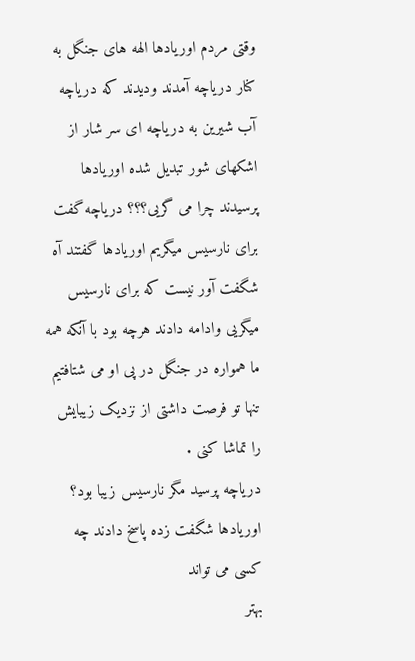وقتی مردم اوریادها الهه های جنگل به کنار دریاچه آمدند ودیدند که دریاچه آب شیرین به دریاچه ای سر شار از  اشکهای شور تبدیل شده اوریادها پرسیدند چرا می گریی؟؟؟ دریاچه گفت برای نارسیس میگریم اوریادها گفتند آه شگفت آور نیست که برای نارسیس میگریی وادامه دادند هرچه بود با آنکه همه ما همواره در جنگل در پی او می شتافتیم تنها تو فرصت داشتی از نزدیک زیبایش را تماشا کنی .
دریاچه پرسید مگر نارسیس زیبا بود؟ اوریادها شگفت زده پاسخ دادند چه کسی می تواند
بهتر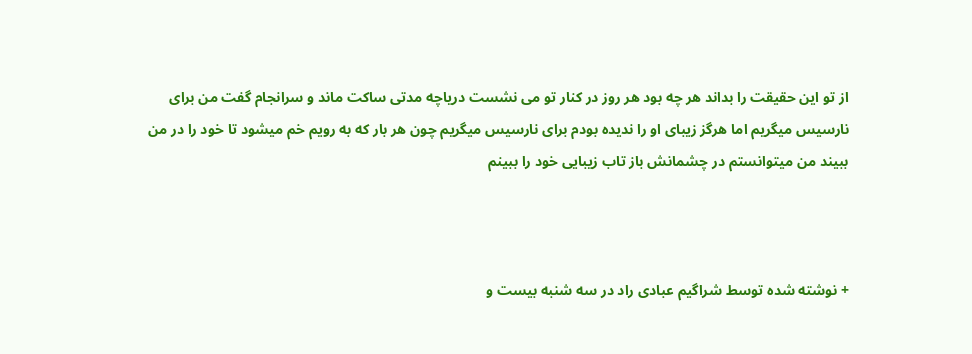از تو این حقیقت را بداند هر چه بود هر روز در کنار تو می نشست دریاچه مدتی ساکت ماند و سرانجام گفت من برای نارسیس میگریم اما هرگز زیبای او را ندیده بودم برای نارسیس میگریم چون هر بار که به رویم خم میشود تا خود را در من ببیند من میتوانستم در چشمانش باز تاب زیبایی خود را ببینم



+ نوشته شده توسط شراگیم عبادی راد در سه شنبه بیست و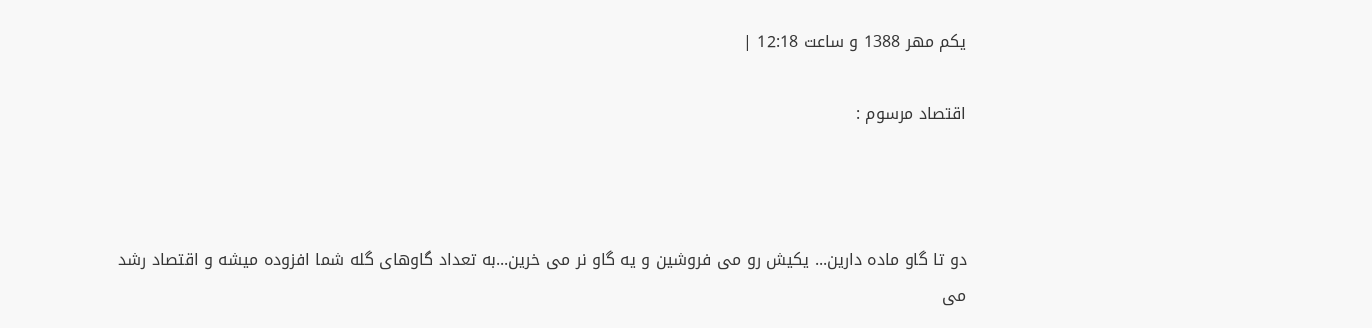یکم مهر 1388 و ساعت 12:18 |

اقتصاد مرسوم :



دو تا گاو ماده دارين... يكيش رو می فروشين و يه گاو نر می خرين...به تعداد گاوهای گله شما افزوده ميشه و اقتصاد رشد می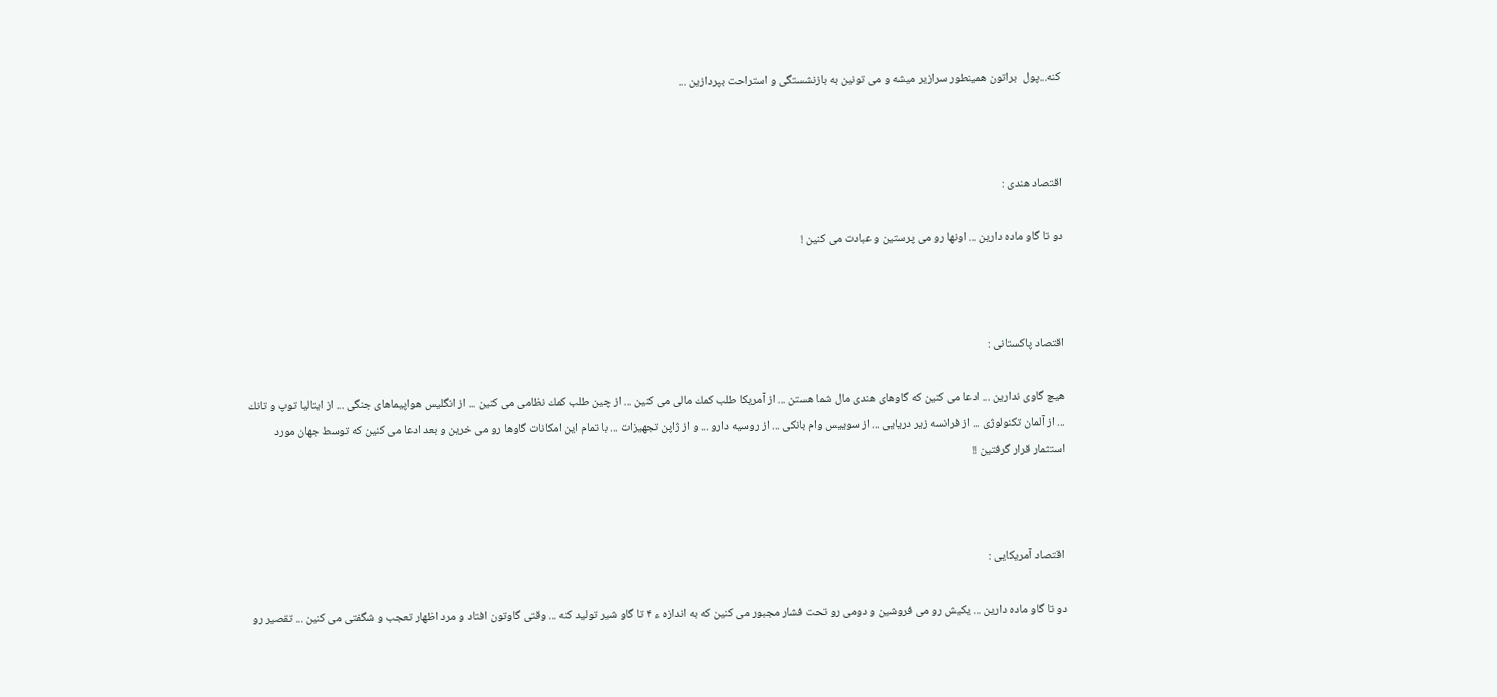كنه...پول  براتون همينطور سرازير ميشه و می تونين به بازنشستگی و استراحت بپردازين ...



اقتصاد هندی :

دو تا گاو ماده دارين ... اونها رو می پرستين و عبادت می كنين !



اقتصاد پاكستانی :

هيچ گاوی ندارين ... ادعا می كنين كه گاوهای هندی مال شما هستن ... از آمريكا طلب كمك مالی می كنين ... از چين طلب كمك نظامی می كنين ... از انگليس هواپيماهای جنگی ... از ايتاليا توپ و تانك ... از آلمان تكنولوژی ... از فرانسه زير دريايی ... از سوييس وام بانكی ... از روسيه دارو ... و از ژاپن تجهيزات ... با تمام اين امكانات گاوها رو می خرين و بعد ادعا می كنين كه توسط جهان مورد استثمار قرار گرفتين !!



 اقتصاد آمريكايی :

دو تا گاو ماده دارين ... يكيش رو می فروشين و دومی رو تحت فشار مجبور می كنين كه به اندازه ء ۴ تا گاو شير توليد كنه ... وقتی گاوتون افتاد و مرد اظهار تعجب و شگفتی می كنين ... تقصير رو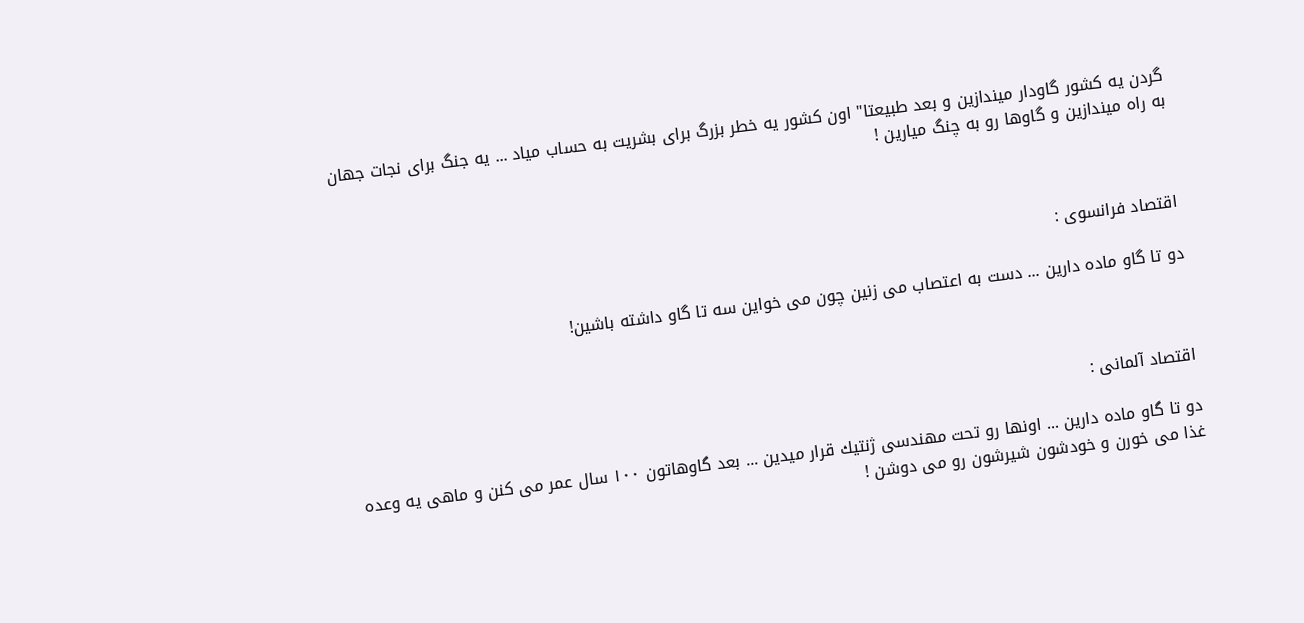گردن يه كشور گاودار ميندازين و بعد طبيعتا" اون كشور يه خطر بزرگ برای بشريت به حساب مياد ... يه جنگ برای نجات جهان به راه ميندازين و گاوها رو به چنگ ميارين !



اقتصاد فرانسوی :

دو تا گاو ماده دارين ... دست به اعتصاب می زنين چون می خواين سه تا گاو داشته باشين!



اقتصاد آلمانی :

دو تا گاو ماده دارين ... اونها رو تحت مهندسی ژنتيك قرار ميدين ... بعد گاوهاتون ۱۰۰ سال عمر می كنن و ماهی يه وعده غذا می خورن و خودشون شيرشون رو می دوشن !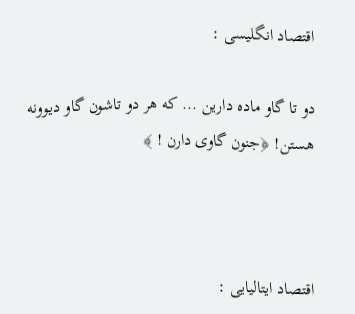اقتصاد انگليسی :

دو تا گاو ماده دارين ... كه هر دو تاشون گاو ديوونه هستن! ﴿جنون گاوی دارن ! ﴾



اقتصاد ايتاليايی :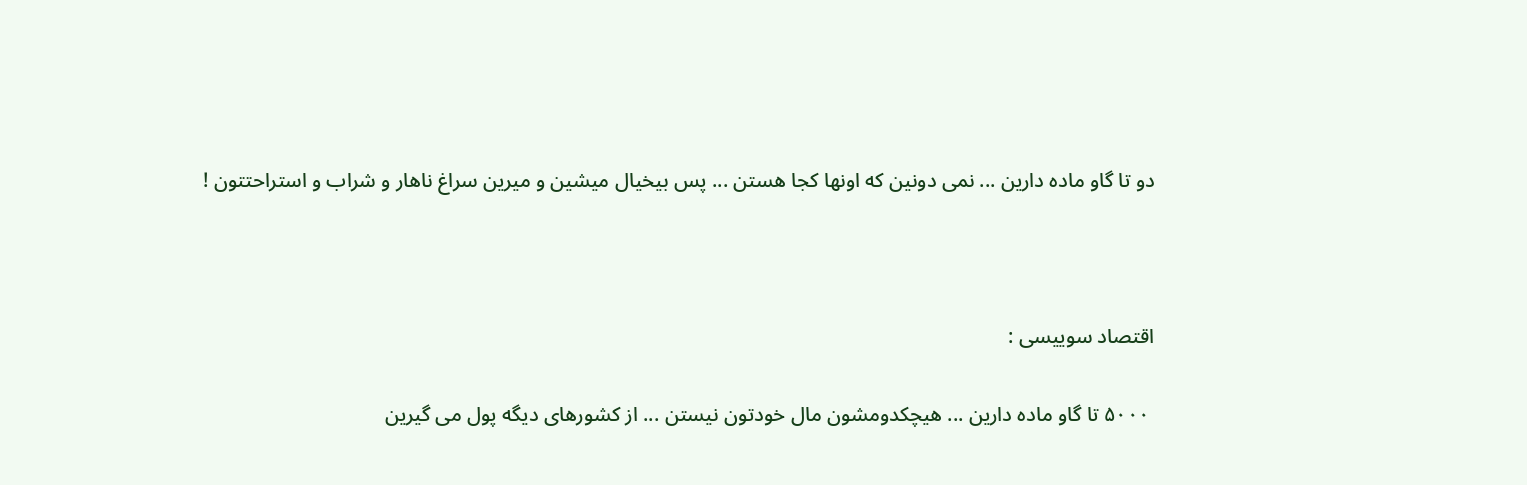دو تا گاو ماده دارين ... نمی دونين كه اونها كجا هستن ... پس بيخيال ميشين و ميرين سراغ ناهار و شراب و استراحتتون !



اقتصاد سوييسی :

 ۵۰۰۰ تا گاو ماده دارين ... هيچكدومشون مال خودتون نيستن ... از كشورهای ديگه پول می گيرين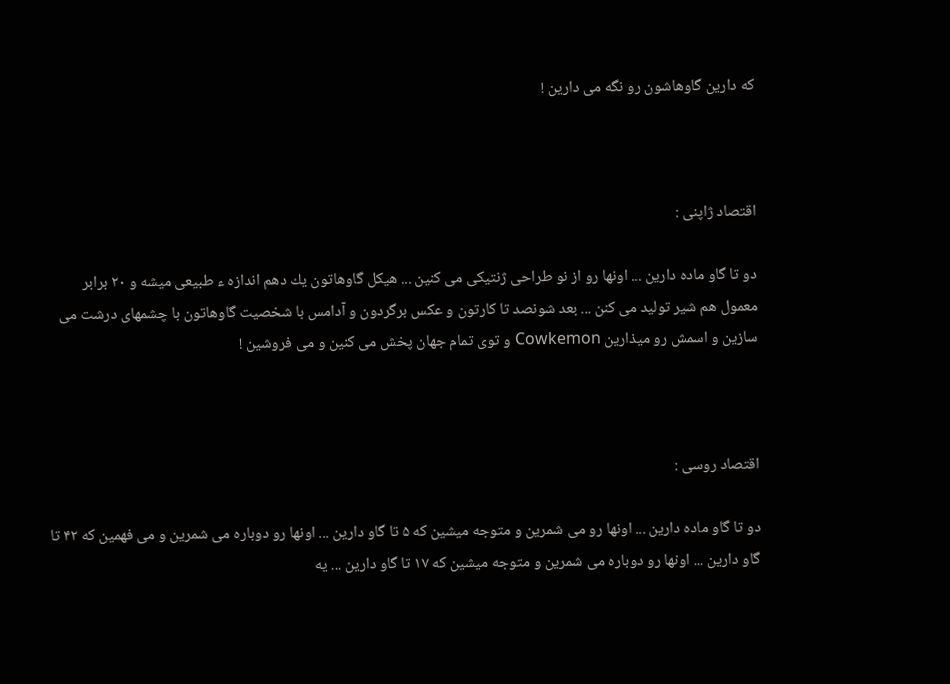كه دارين گاوهاشون رو نگه می دارين !



اقتصاد ژاپنی :

دو تا گاو ماده دارين ... اونها رو از نو طراحی ژنتيكی می كنين ... هيكل گاوهاتون يك دهم اندازه ء طبيعی ميشه و ۲۰ برابر معمول هم شير توليد می كنن ... بعد شونصد تا كارتون و عكس برگردون و آدامس با شخصيت گاوهاتون با چشمهای درشت می سازين و اسمش رو ميذارين Cowkemon و توی تمام جهان پخش می كنين و می فروشين !



اقتصاد روسی :

دو تا گاو ماده دارين ... اونها رو می شمرين و متوجه ميشين كه ۵ تا گاو دارين ... اونها رو دوباره می شمرين و می فهمين كه ۴۲ تا گاو دارين ... اونها رو دوباره می شمرين و متوجه ميشين كه ۱۷ تا گاو دارين ... يه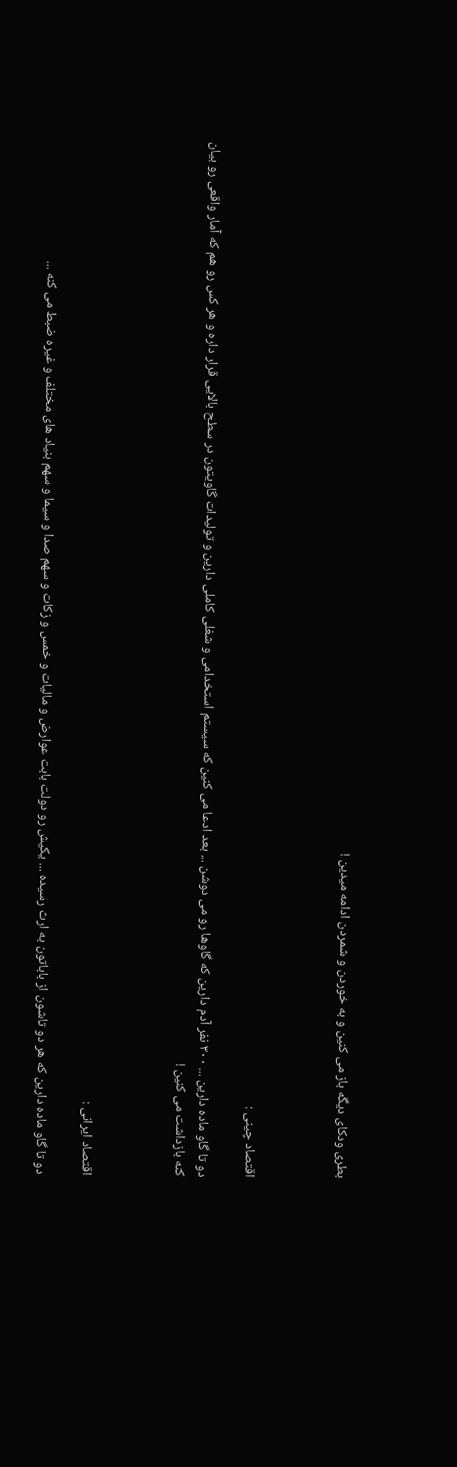بطری ودكای ديگه باز می كنين و به خوردن و شمردن ادامه ميدين !



اقتصاد چينی :

دو تا گاو ماده دارين ... ۳۰۰ نفر آدم دارين كه گاوها رو می دوشن ... بعد ادعا می كنين كه سيستم استخدامی و شغلی كاملی دارين و توليدات گاويتون در سطح بالايی قرار داره و هر كس رو هم كه آمار واقعی رو بيان كنه بازداشت می كنين !



اقتصاد ايرانی :

دو تا گاو ماده دارين كه هر دو تاشون از باباتون به ارث رسيده ... يكيش رو دولت بابت عوارض و ماليات و خمس و زكات و سهم صدا و سيما و سهم بنياد های مختلف و غيره ضبط می كنه ...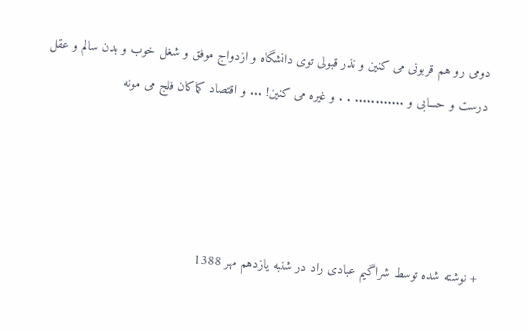دومی رو هم قربونی می كنين و نذر قبولی توی دانشگاه و ازدواج موفق و شغل خوب و بدن سالم و عقل درست و حسابی و ............ . . و غيره می كنين! ... و اقتصاد كماكان فلج می مونه




+ نوشته شده توسط شراگیم عبادی راد در شنبه یازدهم مهر 1388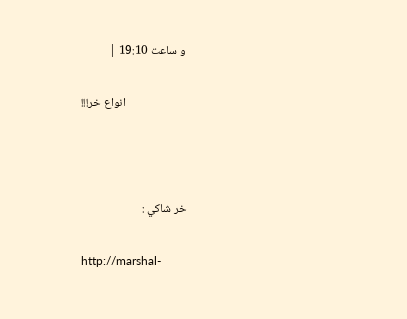و ساعت 19:10 |

                       انواع خر!!!



خر شاكي :

http://marshal-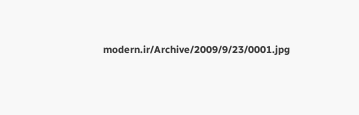modern.ir/Archive/2009/9/23/0001.jpg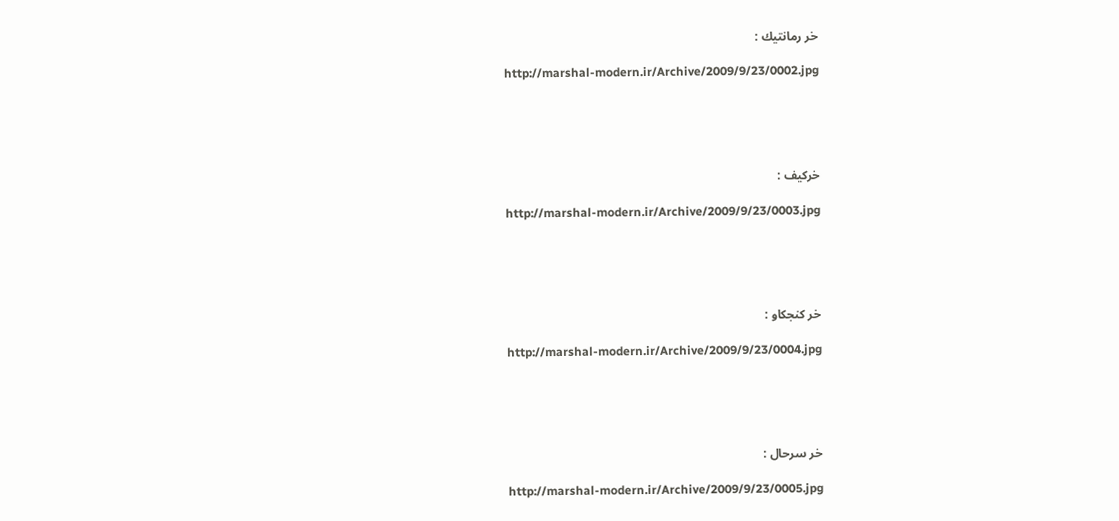خر رمانتيك :

http://marshal-modern.ir/Archive/2009/9/23/0002.jpg





خركيف :

http://marshal-modern.ir/Archive/2009/9/23/0003.jpg





خر كنجكاو :

http://marshal-modern.ir/Archive/2009/9/23/0004.jpg





خر سرحال :

http://marshal-modern.ir/Archive/2009/9/23/0005.jpg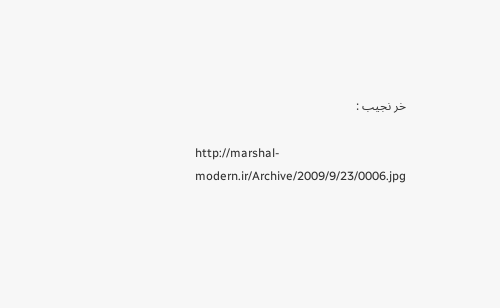خر نجيب :

http://marshal-modern.ir/Archive/2009/9/23/0006.jpg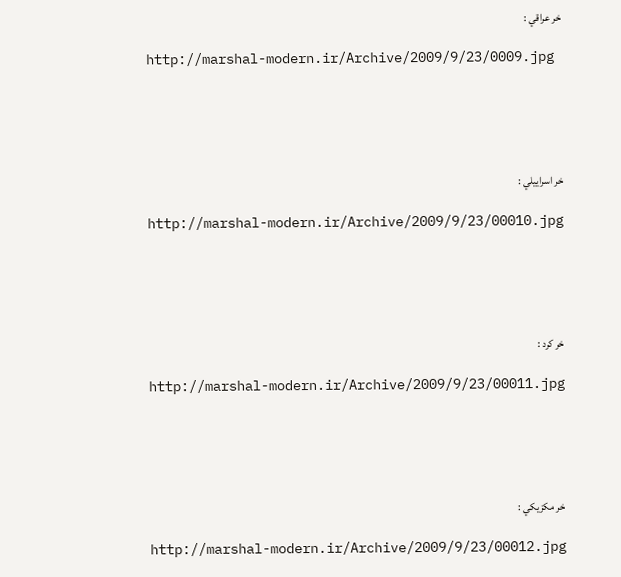خر عراقي :

http://marshal-modern.ir/Archive/2009/9/23/0009.jpg





خر اسراييلي :

http://marshal-modern.ir/Archive/2009/9/23/00010.jpg





خر كرد :

http://marshal-modern.ir/Archive/2009/9/23/00011.jpg





خر مكزيكي :

http://marshal-modern.ir/Archive/2009/9/23/00012.jpg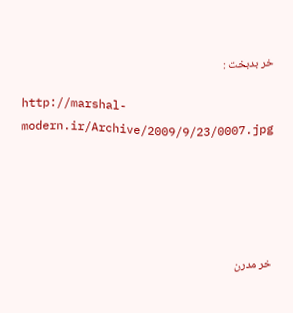خر بدبخت :

http://marshal-modern.ir/Archive/2009/9/23/0007.jpg





خر مدرن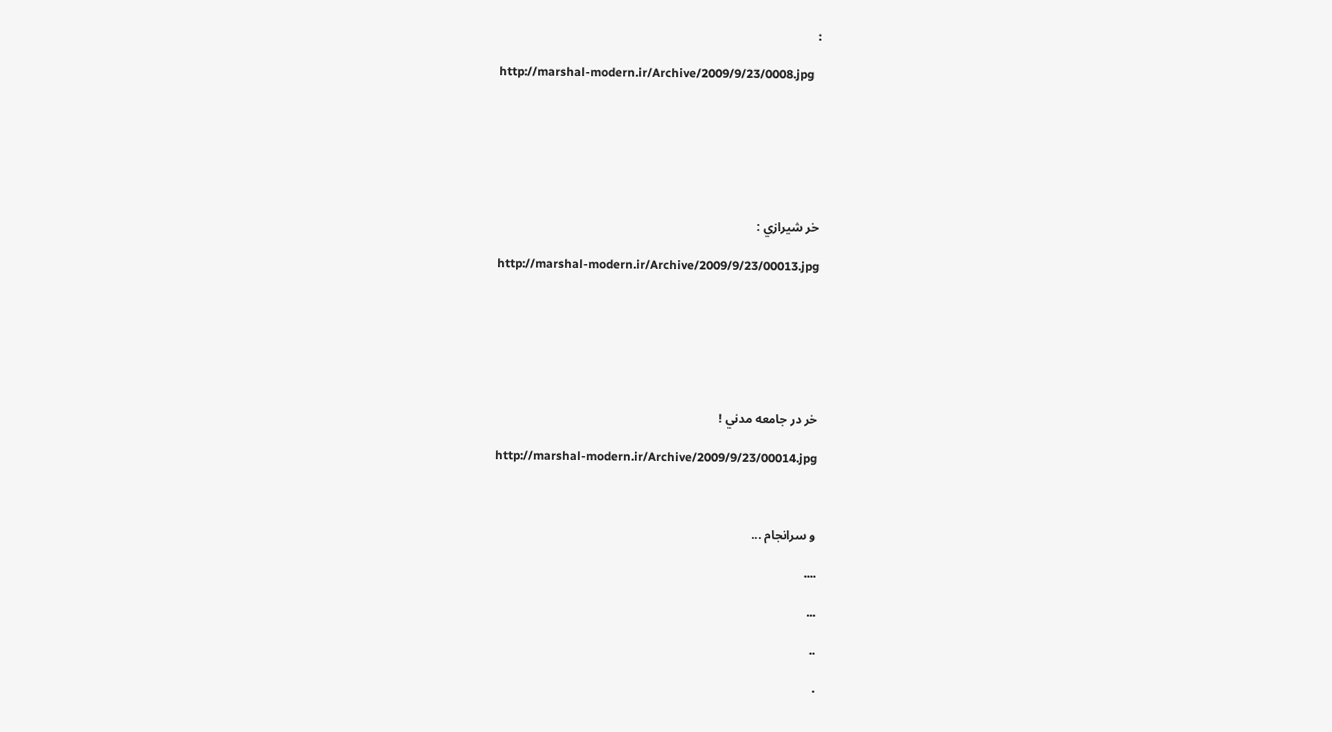:

http://marshal-modern.ir/Archive/2009/9/23/0008.jpg







خر شيرازي :

http://marshal-modern.ir/Archive/2009/9/23/00013.jpg







خر در جامعه مدني !

http://marshal-modern.ir/Archive/2009/9/23/00014.jpg



و سرانجام ...

....

...

..

.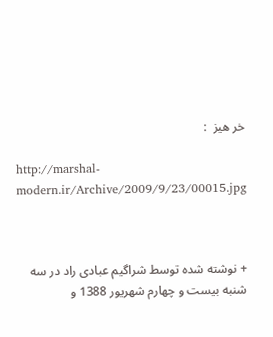خر هيز  :

http://marshal-modern.ir/Archive/2009/9/23/00015.jpg



+ نوشته شده توسط شراگیم عبادی راد در سه شنبه بیست و چهارم شهریور 1388 و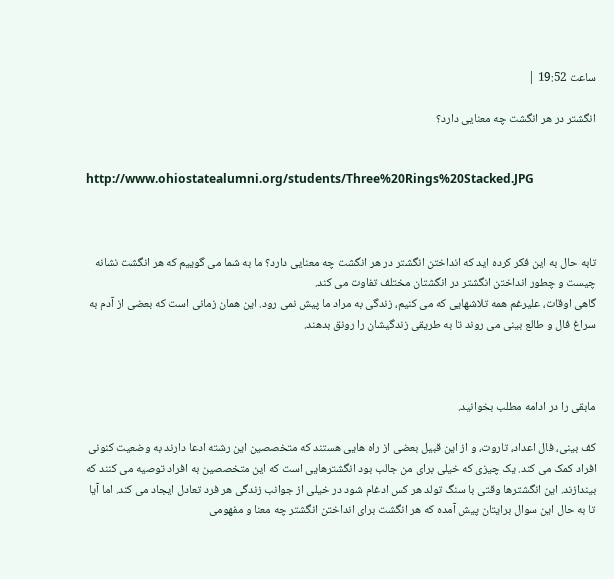ساعت 19:52 |

انگشتر در هر انگشت چه معنایی دارد؟


http://www.ohiostatealumni.org/students/Three%20Rings%20Stacked.JPG



تابه حال به این فکر کرده اید که انداختن انگشتر در هر انگشت چه معنایی دارد؟ ما به شما می گوییم که هر انگشت نشانه چیست و چطور انداختن انگشتر در انگشتان مختلف تفاوت می کند.
گاهی اوقات، علیرغم همه تلاشهایی که می کنیم، زندگی به مراد ما پیش نمی رود. این همان زمانی است که بعضی از آدم به سراغ فال و طالع بینی می روند تا به طریقی زندگیشان را رونق بدهند.



مابقی را در ادامه مطلب بخوانید.

کف بینی، فال اعداد، تاروت، و از این قبیل بعضی از راه هایی هستند که متخصصین این رشته ادعا دارند به وضعیت کنونی افراد کمک می کند. یک چیزی که خیلی برای من جالب بود انگشترهایی است که این متخصصین به افراد توصیه می کنند که بیندازند. این انگشترها وقتی با سنگ تولد هر کس ادغام شود در خیلی از جوانب زندگی هر فرد تعادل ایجاد می کند. اما آیا تا به حال این سوال برایتان پیش آمده که هر انگشت برای انداختن انگشتر چه معنا و مفهومی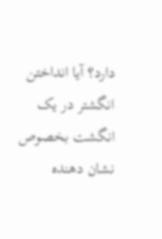دارد؟ آیا انداختن انگشتر در یک انگشت بخصوص نشان دهنده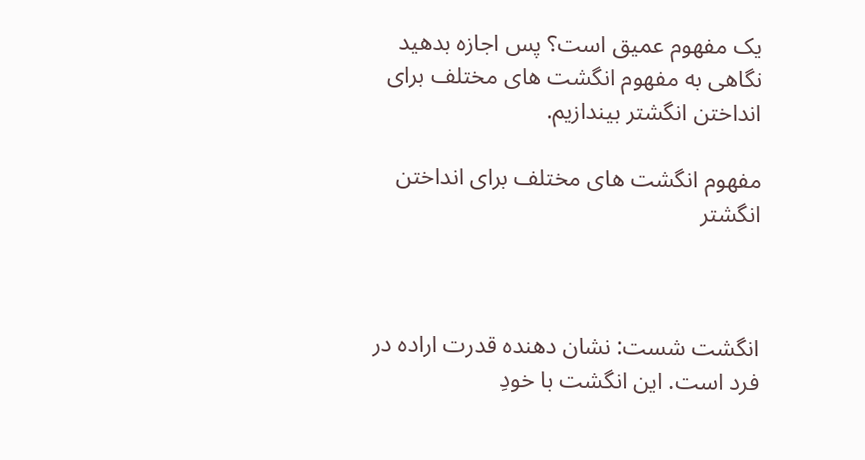یک مفهوم عمیق است؟ پس اجازه بدهید نگاهی به مفهوم انگشت های مختلف برای انداختن انگشتر بیندازیم.

مفهوم انگشت های مختلف برای انداختن انگشتر



انگشت شست: نشان دهنده قدرت اراده در فرد است. این انگشت با خودِ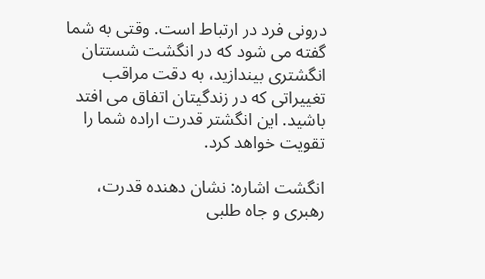درونی فرد در ارتباط است. وقتی به شما گفته می شود که در انگشت شستتان انگشتری بیندازید، به دقت مراقب تغییراتی که در زندگیتان اتفاق می افتد باشید. این انگشتر قدرت اراده شما را تقویت خواهد کرد.

انگشت اشاره: نشان دهنده قدرت، رهبری و جاه طلبی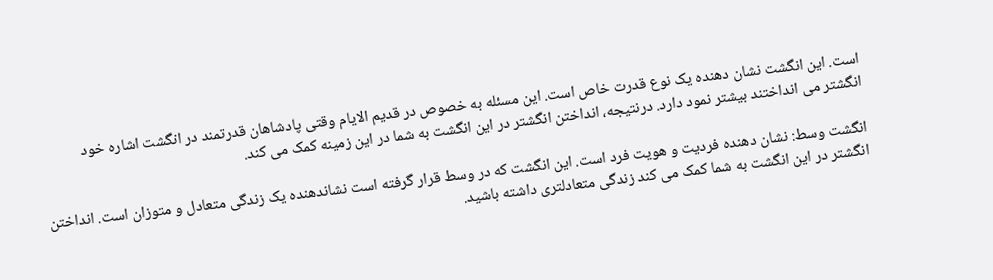است. این انگشت نشان دهنده یک نوع قدرت خاص است. این مسئله به خصوص در قدیم الایام وقتی پادشاهان قدرتمند در انگشت اشاره خود انگشتر می انداختند بیشتر نمود دارد. درنتیجه، انداختن انگشتر در این انگشت به شما در این زمینه کمک می کند.

انگشت وسط: نشان دهنده فردیت و هویت فرد است. این انگشت که در وسط قرار گرفته است نشاندهنده یک زندگی متعادل و متوزان است. انداختن انگشتر در این انگشت به شما کمک می کند زندگی متعادلتری داشته باشید.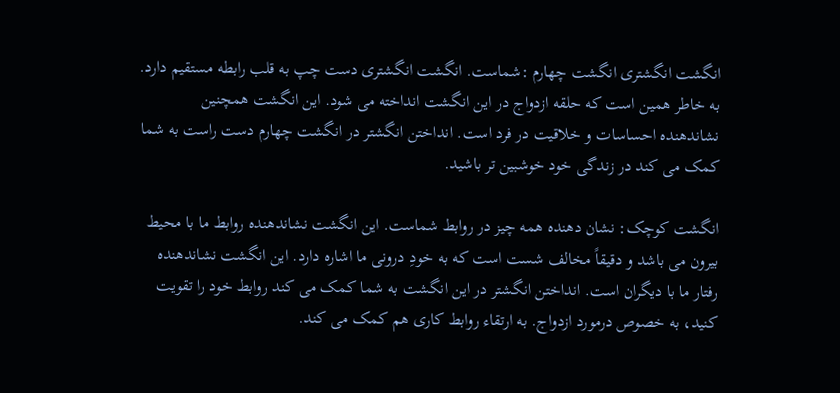انگشت انگشتری انگشت چهارم :شماست. انگشت انگشتری دست چپ به قلب رابطه مستقیم دارد. به خاطر همین است که حلقه ازدواج در این انگشت انداخته می شود. این انگشت همچنین نشاندهنده احساسات و خلاقیت در فرد است. انداختن انگشتر در انگشت چهارم دست راست به شما کمک می کند در زندگی خود خوشبین تر باشید.

انگشت کوچک: نشان دهنده همه چیز در روابط شماست. این انگشت نشاندهنده روابط ما با محیط بیرون می باشد و دقیقاً مخالف شست است که به خودِ درونی ما اشاره دارد. این انگشت نشاندهنده رفتار ما با دیگران است. انداختن انگشتر در این انگشت به شما کمک می کند روابط خود را تقویت کنید، به خصوص درمورد ازدواج. به ارتقاء روابط کاری هم کمک می کند.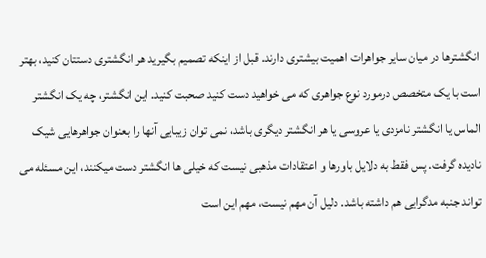انگشترها در میان سایر جواهرات اهمیت بیشتری دارند. قبل از اینکه تصمیم بگیرید هر انگشتری دستتان کنید، بهتر است با یک متخصص درمورد نوع جواهری که می خواهید دست کنید صحبت کنید. این انگشتر، چه یک انگشتر الماس یا انگشتر نامزدی یا عروسی یا هر انگشتر دیگری باشد، نمی توان زیبایی آنها را بعنوان جواهرهایی شیک نادیده گرفت. پس فقط به دلایل باورها و اعتقادات مذهبی نیست که خیلی ها انگشتر دست میکنند، این مسئله می تواند جنبه مدگرایی هم داشته باشد. دلیل آن مهم نیست، مهم این است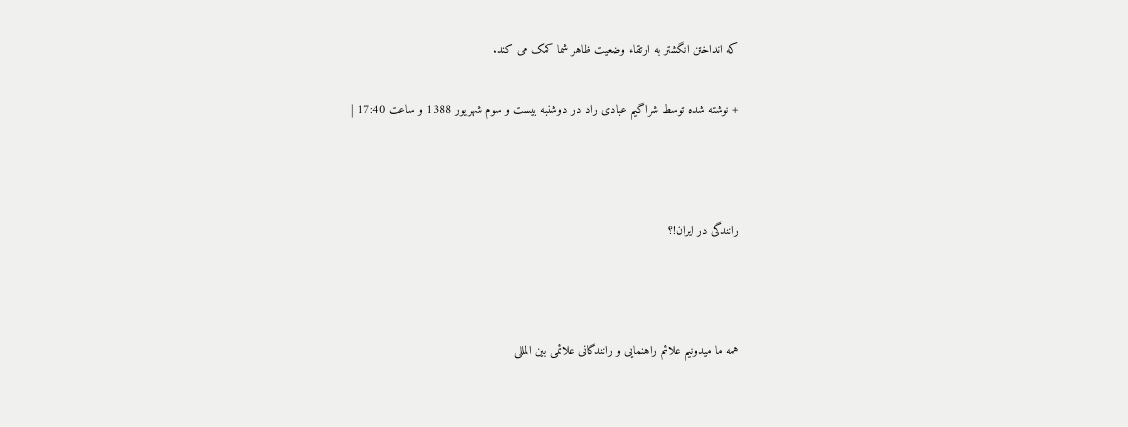که انداختن انگشتر به ارتقاء وضعیت ظاهر شما کمک می کند.

+ نوشته شده توسط شراگیم عبادی راد در دوشنبه بیست و سوم شهریور 1388 و ساعت 17:40 |



رانندگی در ایران!؟



همه ما میدونیم علائم راهنمایی و رانندگانی علائمی بین المللی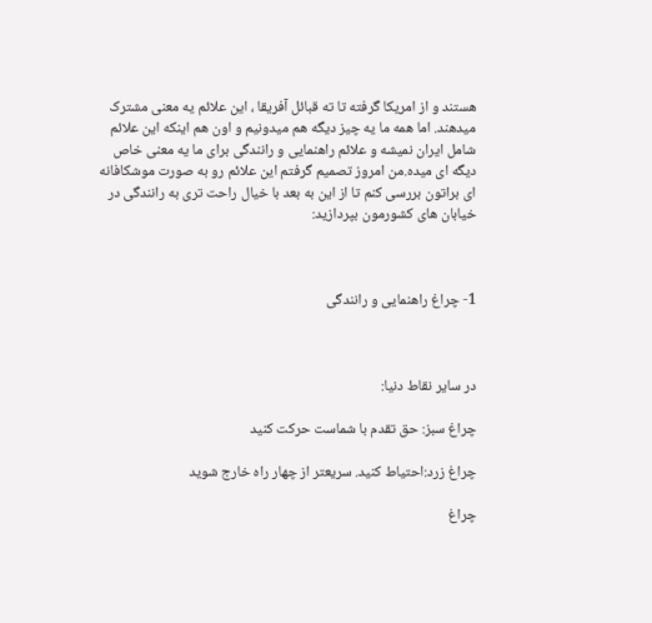هستند و از امریکا گرفته تا ته قبائل آفریقا ، این علائم یه معنی مشترک میدهند. اما همه ما یه چیز دیگه هم میدونیم و اون هم اینکه این علائم شامل ایران نمیشه و علائم راهنمایی و رانندگی برای ما یه معنی خاص دیگه ای میده.من امروز تصمیم گرفتم این علائم رو به صورت موشکافانه ای براتون بررسی کنم تا از این به بعد با خیال راحت تری به رانندگی در خیابان های کشورمون بپردازید:



1- چراغ راهنمایی و رانندگی



در سایر نقاط دنیا:

چراغ سبز: حق تقدم با شماست حرکت کنید

چراغ زرد:احتیاط کنید. سریعتر از چهار راه خارج شوید

چراغ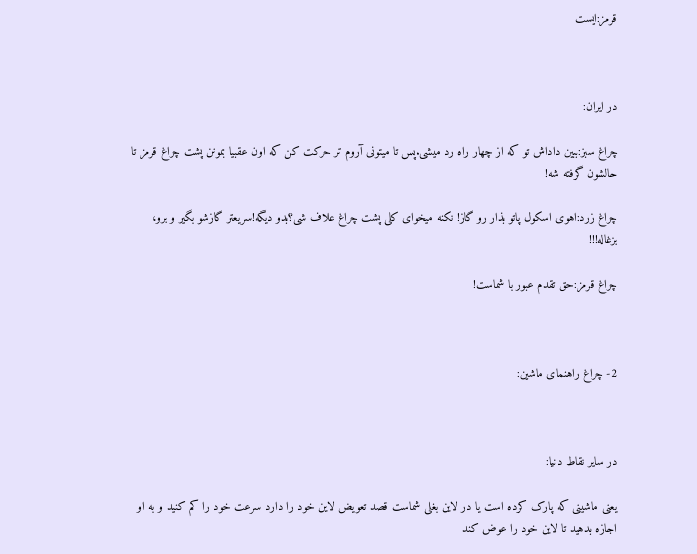قرمز:ایست



در ایران:

چراغ سبز:ببین داداش تو که از چهار راه رد میشی.پس تا میتونی آروم تر حرکت کن که اون عقبیا بمونن پشت چراغ قرمز تا حالشون گرفته شه!

چراغ زرد:اهوی اسکول پاتو بذار رو گاز! نکنه میخوای کلی پشت چراغ علاف شی؟بدو دیگه!سریعتر گازشو بگیر و برو، بزغاله!!!

چراغ قرمز:حق تقدم عبور با شماست!



2- چراغ راهنمای ماشین:



در سایر نقاط دنیا:

یعنی ماشینی که پارک کرده است یا در لاین بغلی شماست قصد تعویض لاین خود را دارد سرعت خود را کم کنید و به او اجازه بدهید تا لاین خود را عوض کند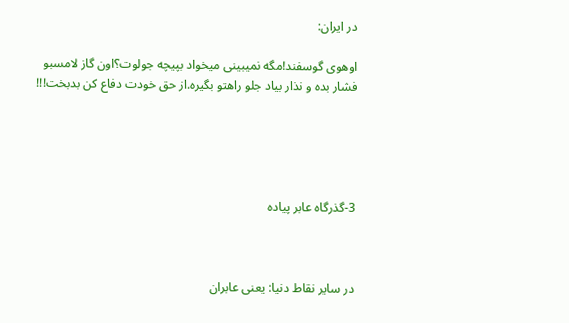در ایران:

اوهوی گوسفند!مگه نمیبینی میخواد بپیچه جولوت؟اون گاز لامسبو فشار بده و نذار بیاد جلو راهتو بگیره.از حق خودت دفاع کن بدبخت!!!





3-گذرگاه عابر پیاده



در سایر نقاط دنیا: یعنی عابران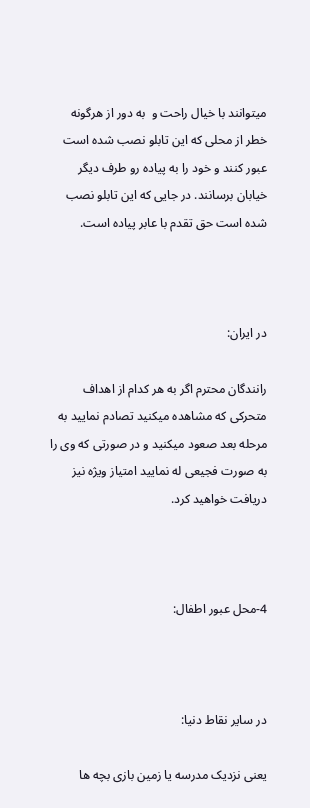میتوانند با خیال راحت و  به دور از هرگونه خطر از محلی که این تابلو نصب شده است عبور کنند و خود را به پیاده رو طرف دیگر خیابان برسانند. در جایی که این تابلو نصب شده است حق تقدم با عابر پیاده است.



در ایران:

رانندگان محترم اگر به هر کدام از اهداف متحرکی که مشاهده میکنید تصادم نمایید به مرحله بعد صعود میکنید و در صورتی که وی را به صورت فجیعی له نمایید امتیاز ویژه نیز دریافت خواهید کرد.



4-محل عبور اطفال:



در سایر نقاط دنیا:

یعنی نزدیک مدرسه یا زمین بازی بچه ها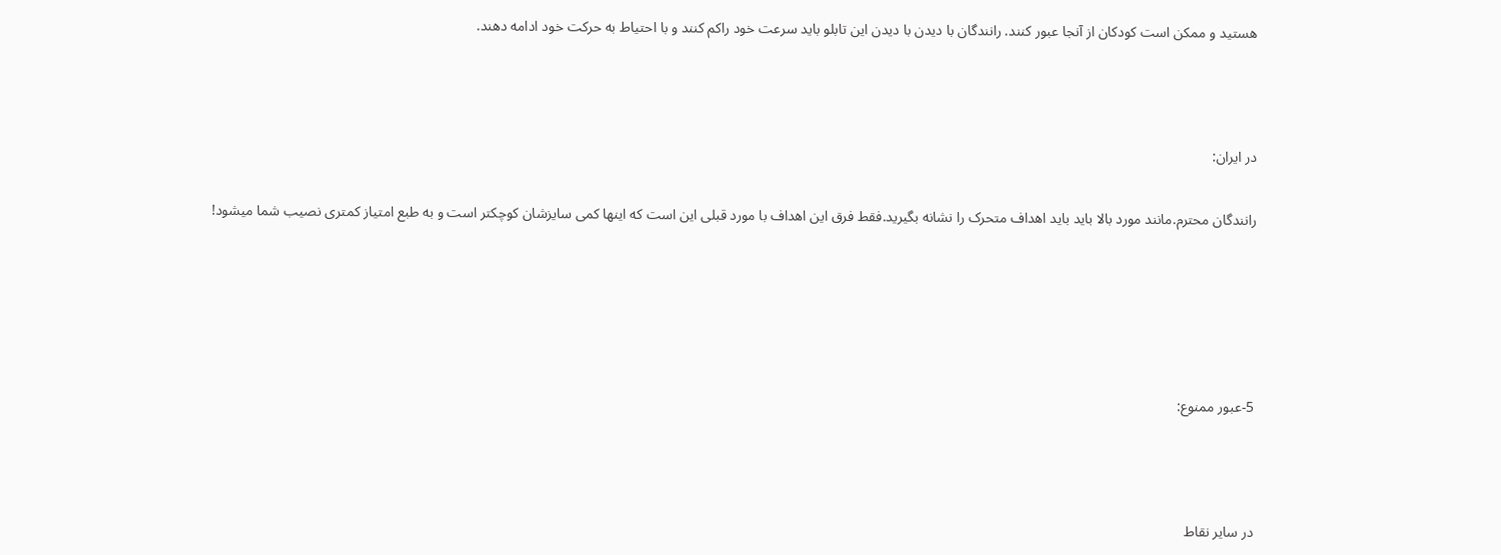هستید و ممکن است کودکان از آنجا عبور کنند. رانندگان با دیدن با دیدن این تابلو باید سرعت خود راکم کنند و با احتیاط به حرکت خود ادامه دهند.



در ایران:

رانندگان محترم.مانند مورد بالا باید باید اهداف متحرک را نشانه بگیرید.فقط فرق این اهداف با مورد قبلی این است که اینها کمی سایزشان کوچکتر است و به طبع امتیاز کمتری نصیب شما میشود!





5-عبور ممنوع:



در سایر نقاط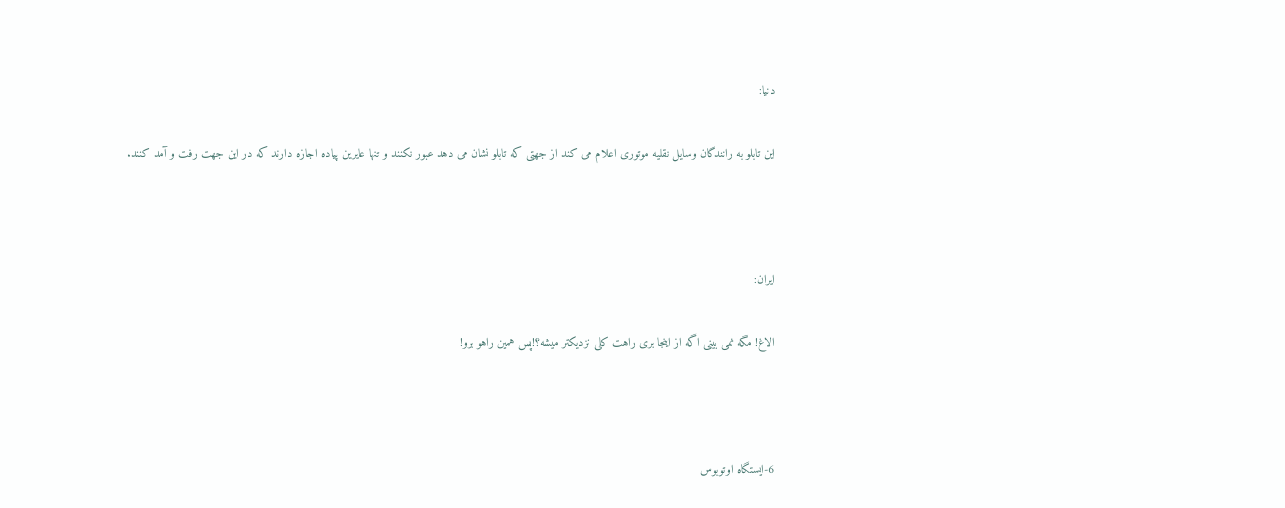دنیا:

این تابلو به رانندگان وسایل نقلیه موتوری اعلام می کند از جهتی که تابلو نشان می دهد عبور نکنند و تنها عایرین پیاده اجازه دارند که در این جهت رفت و آمد کنند.



ایران:

الاغ! مگه نمی بینی اگه از اینجا بری راهت کلی نزدیکتر میشه؟!پس همین راهو برو!



6-ایستگاه اوتوبوس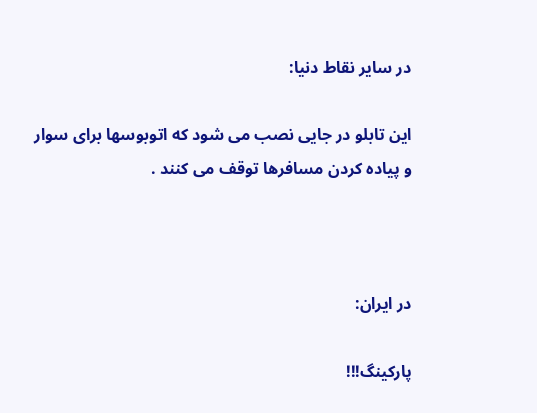در سایر نقاط دنیا:

این تابلو در جایی نصب می شود که اتوبوسها برای سوار و پیاده کردن مسافرها توقف می کنند .



در ایران:

پارکینگ!!!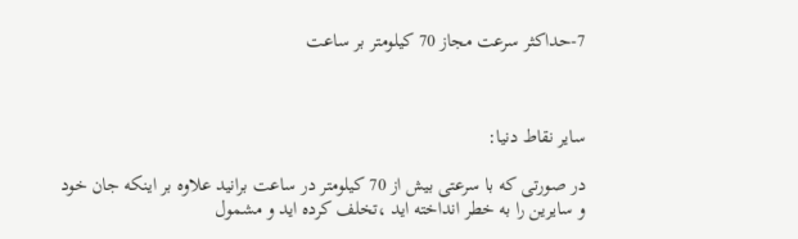7-حداکثر سرعت مجاز 70 کیلومتر بر ساعت



سایر نقاط دنیا:

در صورتی که با سرعتی بیش از 70 کیلومتر در ساعت برانید علاوه بر اینکه جان خود و سایرین را به خطر انداخته اید ،تخلف کرده اید و مشمول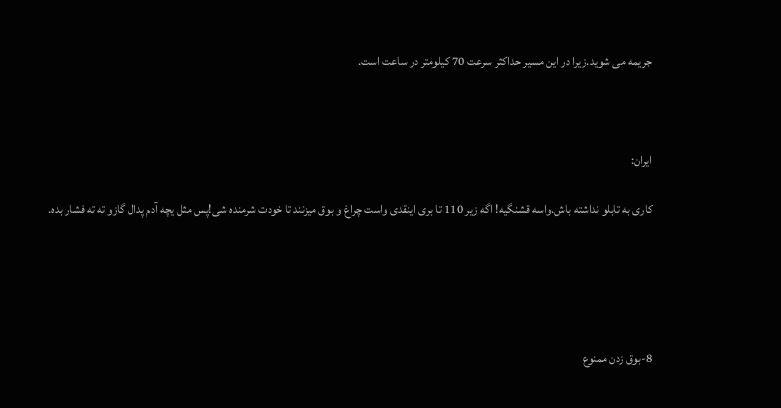جریمه می شوید.زیرا در این مسیر حداکثر سرعت 70 کیلومتر در ساعت است.



ایران:

کاری به تابلو نداشته باش.واسه قشنگیه! اگه زیر 110 تا بری اینقدی واست چراغ و بوق میزنند تا خودت شرمنده شی!پس مثل یچه آدم پدال گازو ته ته فشار بده.





8-بوق زدن ممنوع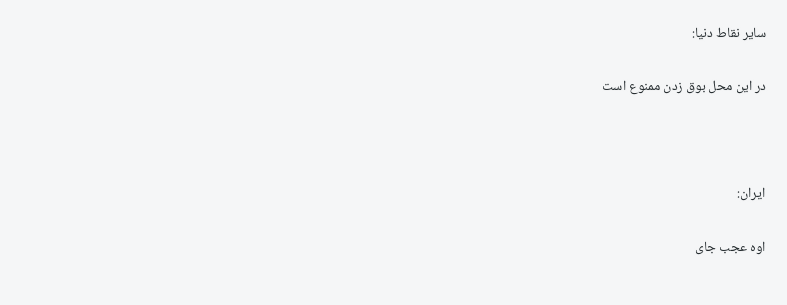سایر نقاط دنیا:

در این محل بوق زدن ممنوع است



ایران:

اوه عجب جای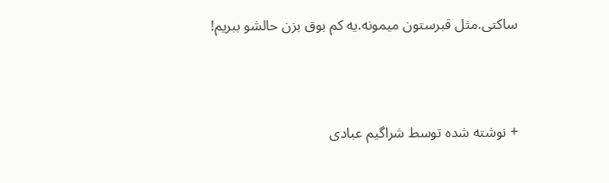ساکتی.مثل قبرستون میمونه.یه کم بوق بزن حالشو ببریم!



+ نوشته شده توسط شراگیم عبادی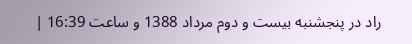راد در پنجشنبه بیست و دوم مرداد 1388 و ساعت 16:39 |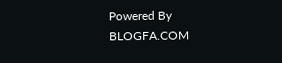Powered By
BLOGFA.COM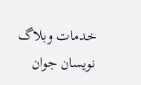خدمات وبلاگ نويسان جوان